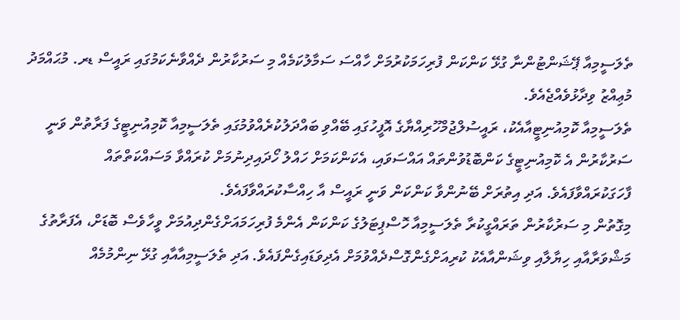ތެލަސީމިއާ ޕޭޝަންޓުންނާ ގުޅޭ ކަންކަން ފުރިހަމަކުރުމަށް ހާއްސަ ސަމާލުކަމެއް މި ސަރުކާރުން ދެއްވާނެކަމުގައި ރައީސް ޑރ. މުޙައްމަދު މުޢިއްޒު ވިދާޅުވެއްޖެއެވެ.
ތެލަސީމިއާ ކޮމިއުނިޓީއާއެކު، ރައީސުލްޖުމްހޫރިއްޔާގެ އޮފީހުގައި ބޭއްވި ބައްދަލުކުރެއްވުމުގައި ތެލަސީމިއާ ކޮމިއުނިޓީގެ ފަރާތުން ވަނީ ސަރުކާރުން އެ ކޮމިއުނިޓީގެ ކަންބޮޑުވުންތައް އައްސަވައި، އެކަންކަމަށް ހައްލު ހޯދައިދިނުމަށް ކުރައްވާ މަސައްކަތްތައް ފާހަގަކުރައްވާފައެވެ. އަދި އިތުރަށް ބޭނުންވާ ކަންކަން ވަނީ ރައީސް އާ ހިއްސާކުރައްވާފައެވެ.
މިގޮތުން މި ސަރުކާރުން ތަރައްގީކުރާ ތެލަސީމިއާ ހޮސްޕިޓަލުގެ ކަންކަން އެންމެ ފުރިހަމައަށްގެންދިއުމަށް ވީހާވެސް ބޮޑަށް، އެފަރާތުގެ މަޝްވަރާއާއި ހިޔާލާއި ވިޝަންއާއެކު ކުރިއަށްގެންގޮސްދެއްވުމަށް އެދިވަޑައިގެންފައެވެ. އަދި ތެލަސީމިއާއާއި ގުޅޭ ނިންމުމެއް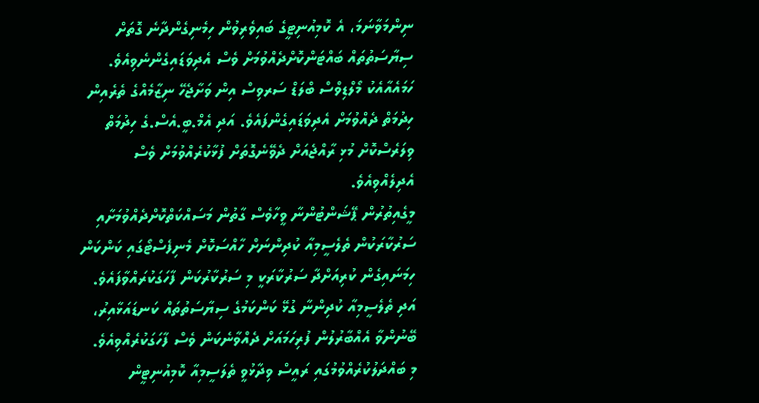ނިންމަވާނަމަ، އެ ކޮމިއުނިޓީގެ ބައިވެރިވުން ހިމެނިގެންދާނެ ގޮތަށް ސިޔާސަތުތައް ބައްޓަންކޮށްދެއްވުމަށް ވެސް އެދިވަޑައިގެންނެވިއެވެ.
ހަމައެއާއެކު މޯލްޑިވްސް ބްލަޑް ސަރވިސް އިން ވަށާޖެހޭ ނިޒާމެއްގެ ތެރެއިން ހިދުމަތް ދެއްވުމަށް އެދިވަޑައިގެންފައެވެ. އަދި އެމް.ބީ.އެސް.ގެ ހިދުމަތް ވިލަރެސްކޮށް މުޅި ރާއްޖެއަށް ދެވޭނެގޮތަށް ފުޅާކުރެއްވުމަށް ވެސް އެދިލެއްވިއެވެ.
މީގެއިތުރުން ޕޭޝަންޓުންނާ ވީހާވެސް ގާތުން މަސައްކަތްކޮށްދެއްވުމަށާއި ސަރުކާރަކުން ތެލެސީމިއާ ކުދިންނަށް ހާއްސަކޮށް މެނިފެސްޓޯގައި ކަންކަން ހިމަނައިގެން ކުރިއަށްދާ ސަރުކާރަކީ މި ސަރުކާރުކަން ފާހަގަކުރައްވާފައެވެ. އަދި ތެލެސީމިއާ ކުދިންނާ ގުޅޭ ކަންކަމުގެ ސިޔާސަތުތައް ކަނޑައަޅާއިރު، ބޭނުންވާ އެއްބާރުލުން ފުރިހަމައަށް ދެއްވާނެކަން ވެސް ފާހަގަކުރެއްވިއެވެ.
މި ބައްދަލުކުރެއްވުމުގައި ރައީސް ވިދާޅުވީ ތެލަސީމިއާ ކޮމިއުނިޓީން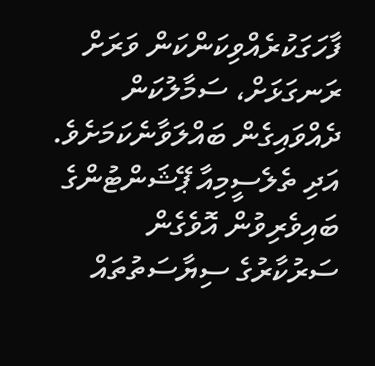ފާހަގަކުރެއްވިކަންކަން ވަރަށް ރަނގަޅަށް، ސަމާލުކަން ދެއްވައިގެން ބައްލަވާނެކަމަށެވެ. އަދި ތެލެސީމިއާ ޕޭޝަންޓުންގެ ބައިވެރިވުން އޮވެގެން ސަރުކާރުގެ ސިޔާސަތުތައް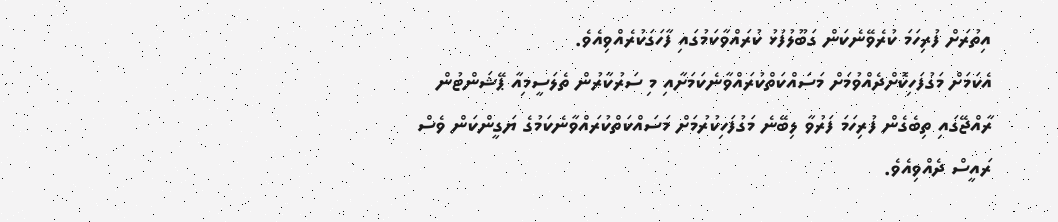އިތުރަށް ފުރިހަމަ ކުރެވޭނެކަން ގަބޫލުފުޅު ކުރައްވާކަމުގައި ފާހަގަކުރެއްވިއެވެ.
އެކަމަށް މަގުފަހިކޮށްދެއްވުމަށް މަސައްކަތްކުރައްވާނެކަމަށާއި މި ސަރުކާރުން ތެލަސީމިއާ ޕޭޝަންޓުން ރާއްޖޭގައި ތިބެގެން ފުރިހަމަ ފަރުވާ ލިބޭނެ މަގުފަހިކުރުމަށް މަސައްކަތްކުރައްވާނެކަމުގެ ޔަގީންކަން ވެސް ރައީސް ދެއްވިއެވެ.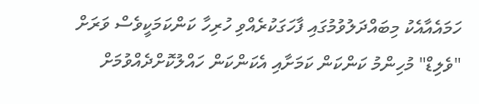ހަމައެއާއެކު މިބައްދަލުވުމުގައި ފާހަގަކުރެއްވި ހުރިހާ ކަންކަމަކީވެސް ވަރަށް "ވެލިޑް" މުހިންމު ކަންކަން ކަމަށާއި އެކަންކަން ހައްލުކޮށްދެއްވުމަށް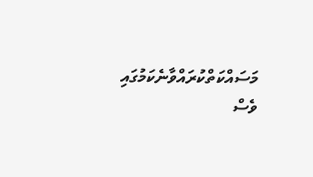މަސައްކަތްކުރައްވާނެކަމުގައި ވެސް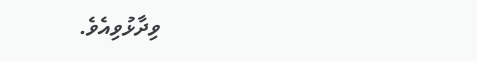ވިދާޅުވިއެވެ.